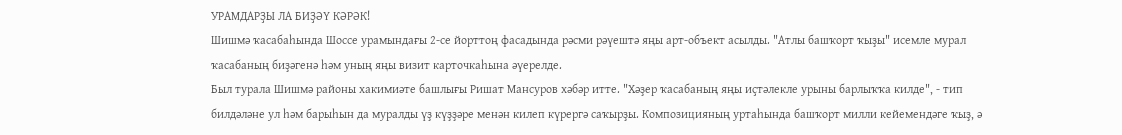УРАМДАРҘЫ ЛА БИҘӘҮ КӘРӘК!
Шишмә ҡасабаһында Шоссе урамындағы 2-се йорттоң фасадында рәсми рәүештә яңы арт-объект асылды. "Атлы башҡорт ҡыҙы" исемле мурал ҡасабаның биҙәгенә һәм уның яңы визит карточкаһына әүерелде.
Был турала Шишмә районы хакимиәте башлығы Ришат Мансуров хәбәр итте. "Хәҙер ҡасабаның яңы иҫтәлекле урыны барлыҡҡа килде", - тип билдәләне ул һәм барыһын да муралды үҙ күҙҙәре менән килеп күрергә саҡырҙы. Композицияның уртаһында башҡорт милли кейемендәге ҡыҙ, ә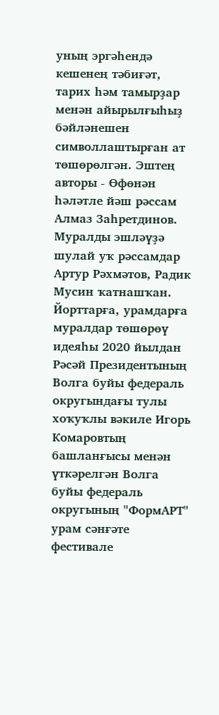уның эргәһендә кешенең тәбиғәт, тарих һәм тамырҙар менән айырылғыһыҙ бәйләнешен символлаштырған ат төшөрөлгән. Эштең авторы - Өфөнән һәләтле йәш рәссам Алмаз Заһретдинов. Муралды эшләүҙә шулай уҡ рәссамдар Артур Рәхмәтов, Радик Мусин ҡатнашҡан.
Йорттарға, урамдарға муралдар төшөрөү идеяһы 2020 йылдан Рәсәй Президентының Волга буйы федераль округындағы тулы хоҡуҡлы вәкиле Игорь Комаровтың башланғысы менән үткәрелгән Волга буйы федераль округының "ФормАРТ" урам сәнғәте фестивале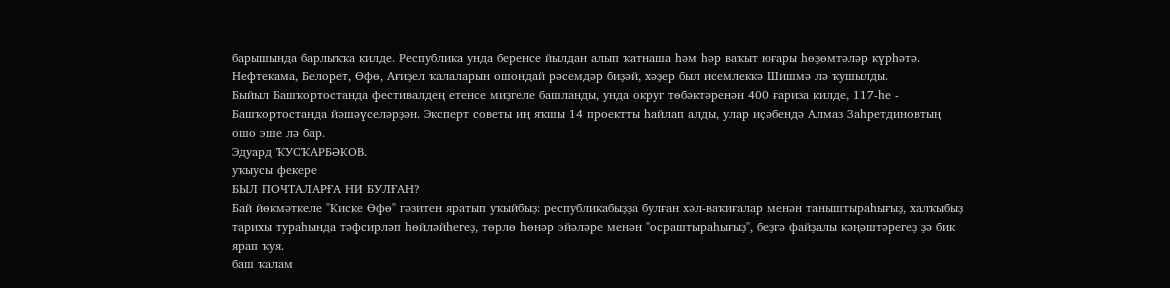барышында барлыҡҡа килде. Республика унда беренсе йылдан алып ҡатнаша һәм һәр ваҡыт юғары һөҙөмтәләр күрһәтә. Нефтекама, Белорет, Өфө, Ағиҙел ҡалаларын ошондай рәсемдәр биҙәй, хәҙер был исемлеккә Шишмә лә ҡушылды.
Быйыл Башҡортостанда фестивалдең етенсе миҙгеле башланды, унда округ төбәктәренән 400 ғариза килде, 117-һе - Башҡортостанда йәшәүселәрҙән. Эксперт советы иң яҡшы 14 проектты һайлап алды, улар иҫәбендә Алмаз Заһретдиновтың ошо эше лә бар.
Эдуард ҠУСҠАРБӘКОВ.
уҡыусы фекере
БЫЛ ПОЧТАЛАРҒА НИ БУЛҒАН?
Бай йөкмәткеле "Киске Өфө" гәзитен яратып уҡыйбыҙ: республикабыҙҙа булған хәл-ваҡиғалар менән таныштыраһығыҙ, халҡыбыҙ тарихы тураһында тәфсирләп һөйләйһегеҙ, төрлө һөнәр эйәләре менән "осраштыраһығыҙ", беҙгә файҙалы кәңәштәрегеҙ ҙә бик ярап ҡуя.
баш ҡалам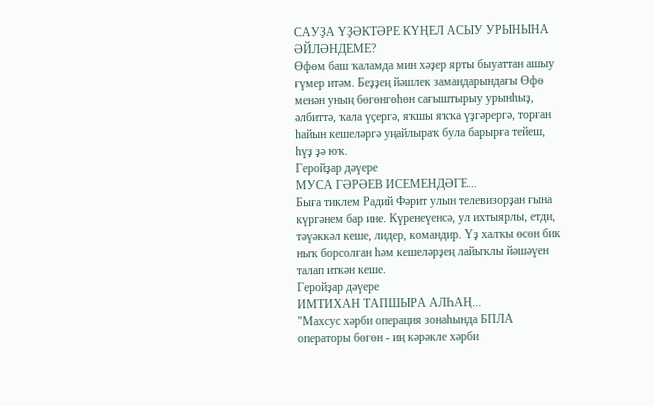САУҘА ҮҘӘКТӘРЕ КҮҢЕЛ АСЫУ УРЫНЫНА ӘЙЛӘНДЕМЕ?
Өфөм баш ҡаламда мин хәҙер ярты быуаттан ашыу ғүмер итәм. Беҙҙең йәшлек замандарындағы Өфө менән уның бөгөнгөһөн сағыштырыу урынһыҙ, әлбиттә, ҡала үҫергә, яҡшы яҡҡа үҙгәрергә, торған һайын кешеләргә уңайлыраҡ була барырға тейеш, һүҙ ҙә юҡ.
Геройҙар дәүере
МУСА ГӘРӘЕВ ИСЕМЕНДӘГЕ...
Быға тиклем Радий Фәрит улын телевизорҙан ғына күргәнем бар ине. Күренеүенсә, ул ихтыярлы, етди, тәүәккәл кеше, лидер, командир. Үҙ халҡы өсөн бик ныҡ борсолған һәм кешеләрҙең лайыҡлы йәшәүен талап иткән кеше.
Геройҙар дәүере
ИМТИХАН ТАПШЫРА АЛҺАҢ...
"Махсус хәрби операция зонаһында БПЛА операторы бөгөн - иң кәрәкле хәрби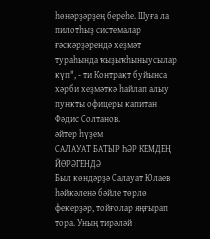һөнәрҙәрҙең береһе. Шуға ла пилотһыҙ системалар ғәскәрҙәрендә хеҙмәт тураһында ҡыҙыҡһыныусылар күп", - ти Контракт буйынса хәрби хеҙмәткә һайлап алыу пункты офицеры капитан Фәдис Солтанов.
әйтер һүҙем
САЛАУАТ БАТЫР ҺӘР КЕМДЕҢ ЙӨРӘГЕНДӘ
Был көндәрҙә Салауат Юлаев һәйкәленә бәйле төрлө фекерҙәр, тойғолар яңғырап тора. Уның тирәләй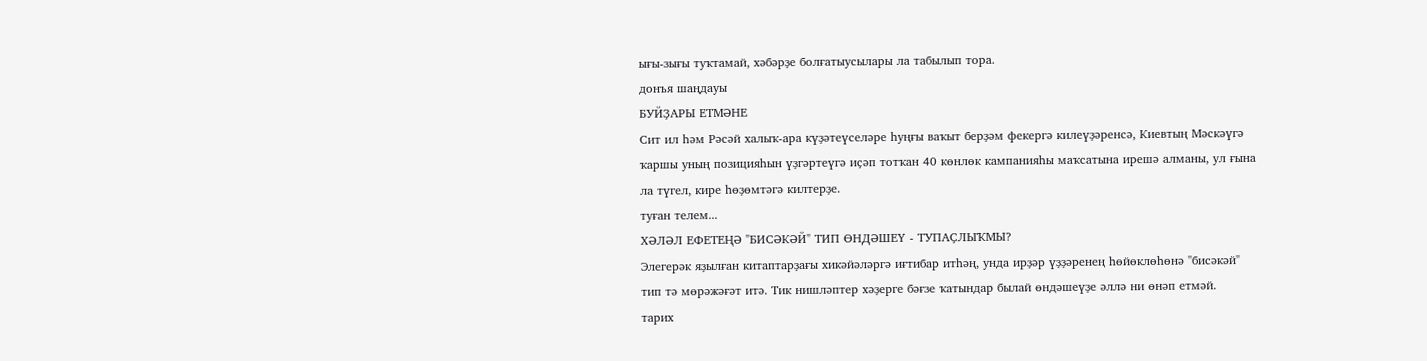ығы-зығы туҡтамай, хәбәрҙе болғатыусылары ла табылып тора.
донъя шаңдауы
БУЙҘАРЫ ЕТМӘНЕ
Сит ил һәм Рәсәй халыҡ-ара күҙәтеүселәре һуңғы ваҡыт берҙәм фекергә килеүҙәренсә, Киевтың Мәскәүгә ҡаршы уның позицияһын үҙгәртеүгә иҫәп тотҡан 40 көнлөк кампанияһы маҡсатына ирешә алманы, ул ғына ла түгел, кире һөҙөмтәгә килтерҙе.
туған телем...
ХӘЛӘЛ ЕФЕТЕҢӘ "БИСӘКӘЙ" ТИП ӨНДӘШЕҮ - ТУПАҪЛЫҠМЫ?
Элегерәк яҙылған китаптарҙағы хикәйәләргә иғтибар итһәң, унда ирҙәр үҙҙәренең һөйөклөһөнә "бисәкәй" тип тә мөрәжәғәт итә. Тик нишләптер хәҙерге бәғзе ҡатындар былай өндәшеүҙе әллә ни өнәп етмәй.
тарих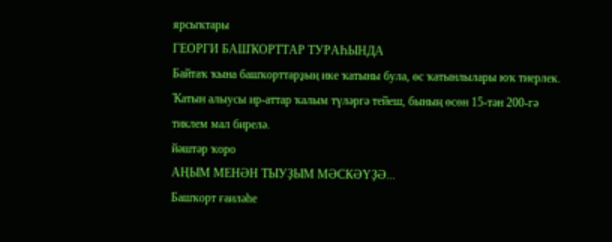ярсыҡтары
ГЕОРГИ БАШҠОРТТАР ТУРАҺЫНДА
Байтаҡ ҡына башҡорттарҙың ике ҡатыны була, өс ҡатынлылары юҡ тиерлек. Ҡатын алыусы ир-аттар ҡалым түләргә тейеш, бының өсөн 15-тән 200-гә тиклем мал бирелә.
йәштәр ҡоро
АҢЫМ МЕНӘН ТЫУҘЫМ МӘСКӘҮҘӘ...
Башҡорт ғаиләһе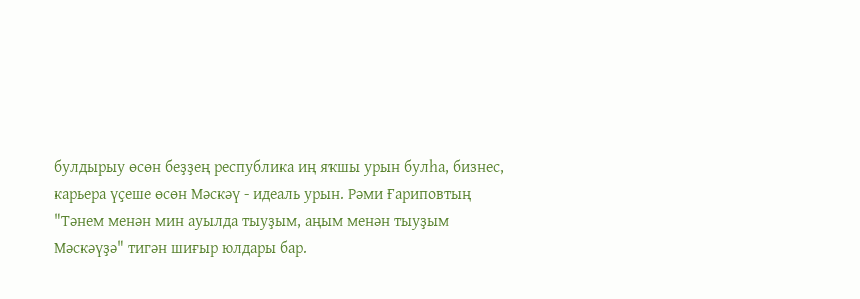булдырыу өсөн беҙҙең республика иң яҡшы урын булһа, бизнес, карьера үҫеше өсөн Мәскәү - идеаль урын. Рәми Ғариповтың "Тәнем менән мин ауылда тыуҙым, аңым менән тыуҙым Мәскәүҙә" тигән шиғыр юлдары бар.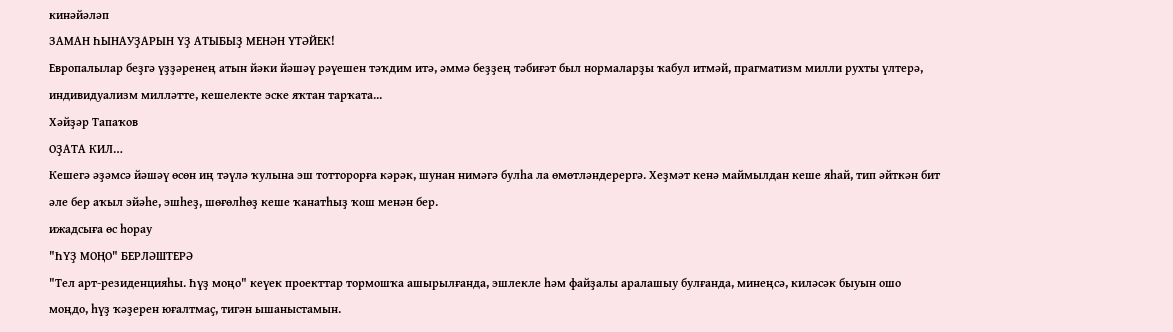кинәйәләп
ЗАМАН ҺЫНАУҘАРЫН ҮҘ АТЫБЫҘ МЕНӘН ҮТӘЙЕК!
Европалылар беҙгә үҙҙәренең атын йәки йәшәү рәүешен тәҡдим итә, әммә беҙҙең тәбиғәт был нормаларҙы ҡабул итмәй, прагматизм милли рухты үлтерә, индивидуализм милләтте, кешелекте эске яҡтан тарҡата...
Хәйҙәр Тапаҡов
ОҘАТА КИЛ…
Кешегә әҙәмсә йәшәү өсөн иң тәүлә ҡулына эш тотторорға кәрәк, шунан нимәгә булһа ла өмөтләндерергә. Хеҙмәт кенә маймылдан кеше яһай, тип әйткән бит әле бер аҡыл эйәһе, эшһеҙ, шөғөлһөҙ кеше ҡанатһыҙ ҡош менән бер.
ижадсыға өс һорау
"ҺҮҘ МОҢО" БЕРЛӘШТЕРӘ
"Тел арт-резиденцияһы. Һүҙ моңо" кеүек проекттар тормошҡа ашырылғанда, эшлекле һәм файҙалы аралашыу булғанда, минеңсә, киләсәк быуын ошо моңдо, һүҙ ҡәҙерен юғалтмаҫ, тигән ышаныстамын.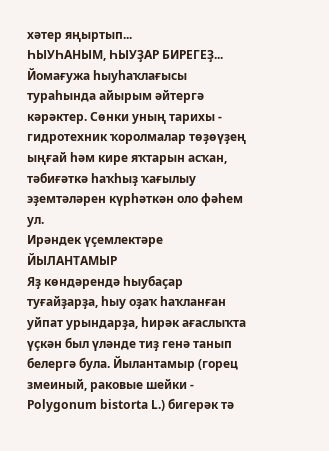хәтер яңыртып...
ҺЫУҺАНЫМ, ҺЫУҘАР БИРЕГЕҘ...
Йомағужа һыуһаҡлағысы тураһында айырым әйтергә кәрәктер. Сөнки уның тарихы - гидротехник ҡоролмалар төҙөүҙең ыңғай һәм кире яҡтарын асҡан, тәбиғәткә һаҡһыҙ ҡағылыу эҙемтәләрен күрһәткән оло фәһем ул.
Ирәндек үҫемлектәре
ЙЫЛАНТАМЫР
Яҙ көндәрендә һыубаҫар туғайҙарҙа, һыу оҙаҡ һаҡланған уйпат урындарҙа, һирәк ағаслыҡта үҫкән был үләнде тиҙ генә танып белергә була. Йылантамыр (горец змеиный, раковые шейки - Polygonum bistorta L.) бигерәк тә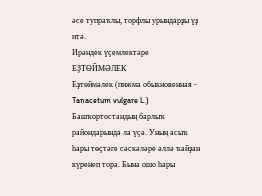әсе тупраҡлы, торфлы урындарҙы үҙ итә.
Ирәндек үҫемлектәре
ЕҘТӨЙМӘЛЕК
Еҙтөймәлек (пижма обыкновенная - Tanacetum vulgare L.) Башҡортостандың барлыҡ райондарында ла үҫә. Уның асыҡ һары төҫтәге сәскәләре әллә ҡайҙан күренеп тора. Бына ошо һары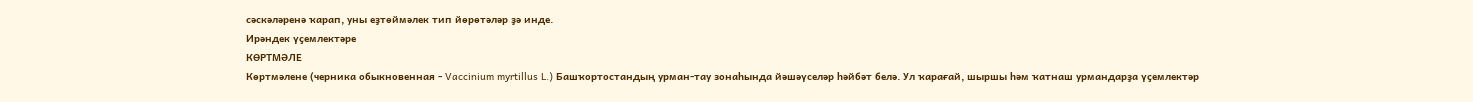сәскәләренә ҡарап, уны еҙтөймәлек тип йөрөтәләр ҙә инде.
Ирәндек үҫемлектәре
КӨРТМӘЛЕ
Көртмәлене (черника обыкновенная - Vaccinium myrtillus L.) Башҡортостандың урман-тау зонаһында йәшәүселәр һәйбәт белә. Ул ҡарағай, шыршы һәм ҡатнаш урмандарҙа үҫемлектәр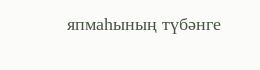япмаһының түбәнге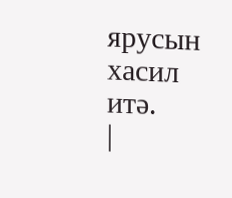ярусын хасил итә.
|